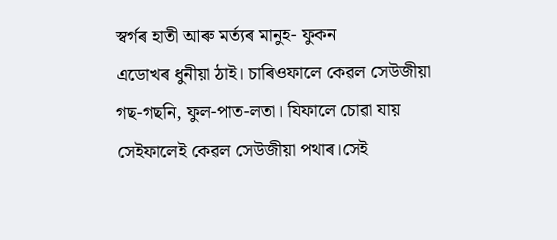স্বৰ্গৰ হাতী আৰু মৰ্ত্যৰ মানুহ- ফুকন
এডোখৰ ধুনীয়া ঠাই। চাৰিওফালে কেৱল সেউজীয়া গছ-গছনি, ফুল-পাত-লতা। যিফালে চোৱা যায় সেইফালেই কেৱল সেউজীয়া পথাৰ।সেই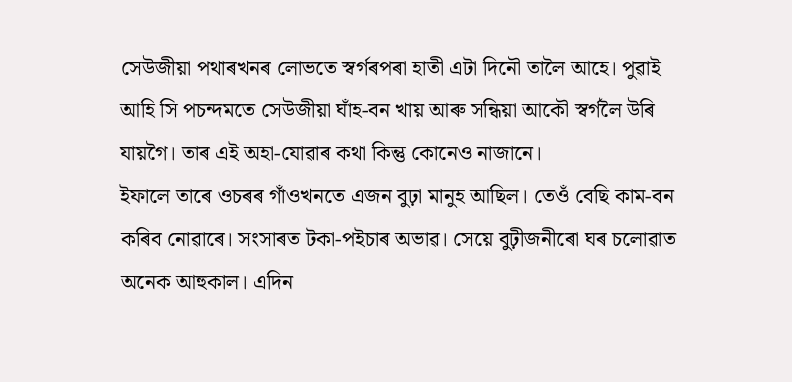সেউজীয়া পথাৰখনৰ লোভতে স্বৰ্গৰপৰা হাতী এটা দিনৌ তালৈ আহে। পুৱাই আহি সি পচন্দমতে সেউজীয়া ঘাঁহ-বন খায় আৰু সন্ধিয়া আকৌ স্বৰ্গলৈ উৰি যায়গৈ। তাৰ এই অহা-যোৱাৰ কথা কিন্তু কোনেও নাজানে।
ইফালে তাৰে ওচৰৰ গাঁওখনতে এজন বুঢ়া মানুহ আছিল। তেওঁ বেছি কাম-বন কৰিব নোৱাৰে। সংসাৰত টকা-পইচাৰ অভাৱ। সেয়ে বুঢ়ীজনীৰো ঘৰ চলোৱাত অনেক আহুকাল। এদিন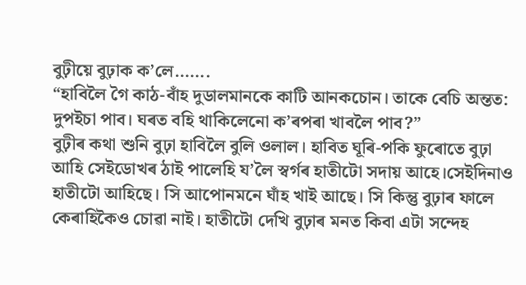বুঢ়ীয়ে বুঢ়াক ক’লে…….
“হাবিলৈ গৈ কাঠ-বাঁহ দুডালমানকে কাটি আনকচোন। তাকে বেচি অন্তত: দুপইচা পাব। ঘৰত বহি থাকিলেনো ক’ৰপৰা খাবলৈ পাব?”
বুঢ়ীৰ কথা শুনি বুঢ়া হাবিলৈ বুলি ওলাল। হাবিত ঘূৰি-পকি ফুৰোতে বুঢ়া আহি সেইডোখৰ ঠাই পালেহি য’লৈ স্বৰ্গৰ হাতীটো সদায় আহে।সেইদিনাও হাতীটো আহিছে। সি আপোনমনে ঘাঁহ খাই আছে। সি কিন্তু বুঢ়াৰ ফালে কেৰাহিকৈও চোৱা নাই। হাতীটো দেখি বুঢ়াৰ মনত কিবা এটা সন্দেহ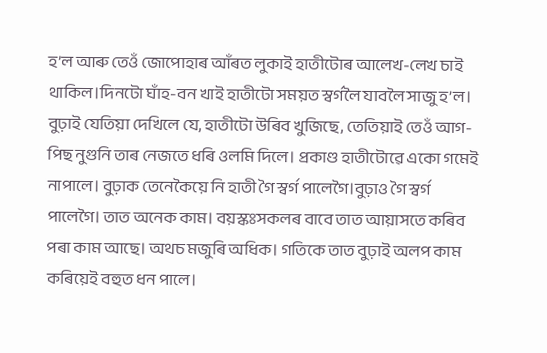হ’ল আৰু তেওঁ জোপোহাৰ আঁৰত লুকাই হাতীটোৰ আলেখ-লেখ চাই থাকিল।দিনটো ঘাঁহ-বন খাই হাতীটো সময়ত স্বৰ্গলৈ যাবলৈ সাজু হ’ল। বুঢ়াই যেতিয়া দেখিলে যে, হাতীটো উৰিব খুজিছে, তেতিয়াই তেওঁ আগ-পিছ নুগুনি তাৰ নেজতে ধৰি ওলমি দিলে। প্ৰকাণ্ড হাতীটোৱে একো গমেই নাপালে। বুঢ়াক তেনেকৈয়ে নি হাতী গৈ স্বৰ্গ পালেগৈ।বুঢ়াও গৈ স্বৰ্গ পালেগৈ। তাত অনেক কাম। বয়স্কঃসকলৰ বাবে তাত আয়াসতে কৰিব পৰা কাম আছে। অথচ মজুৰি অধিক। গতিকে তাত বুঢ়াই অলপ কাম কৰিয়েই বহুত ধন পালে।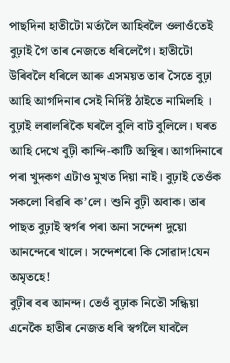পাছদিনা হাতীটো মৰ্ত্যলৈ আহিবলৈ ওলাওঁতেই বুঢ়াই গৈ তাৰ নেজতে ধৰিলেগৈ। হাতীটো উৰিবলৈ ধৰিলে আৰু এসময়ত তাৰ সৈতে বুঢ়া আহি আগদিনাৰ সেই নিৰ্দিষ্ট ঠাইতে নামিলহি । বুঢ়াই লৰালৰিকৈ ঘৰলৈ বুলি বাট বুলিলে। ঘৰত আহি দেখে বুঢ়ী কান্দি-কাটি অস্থিৰ। আগদিনাৰে পৰা খুদকণ এটাও মুখত দিয়া নাই। বুঢ়াই তেওঁক সকলো বিৱৰি ক’লে। শুনি বুঢ়ী অবাক। তাৰ পাছত বুঢ়াই স্বৰ্গৰ পৰা অনা সন্দেশ দুয়ো আনন্দেৰে খালে। সন্দেশৰো কি সোৱাদ!যেন অমৃতহে!
বুঢ়ীৰ বৰ আনন্দ। তেওঁ বুঢ়াক নিতৌ সন্ধিয়া এনেকৈ হাতীৰ নেজত ধৰি স্বৰ্গলৈ যাবলৈ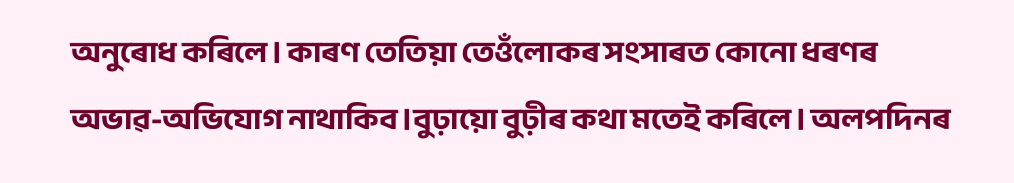অনুৰোধ কৰিলে। কাৰণ তেতিয়া তেওঁলোকৰ সংসাৰত কোনো ধৰণৰ অভাৱ-অভিযোগ নাথাকিব।বুঢ়ায়ো বুঢ়ীৰ কথা মতেই কৰিলে। অলপদিনৰ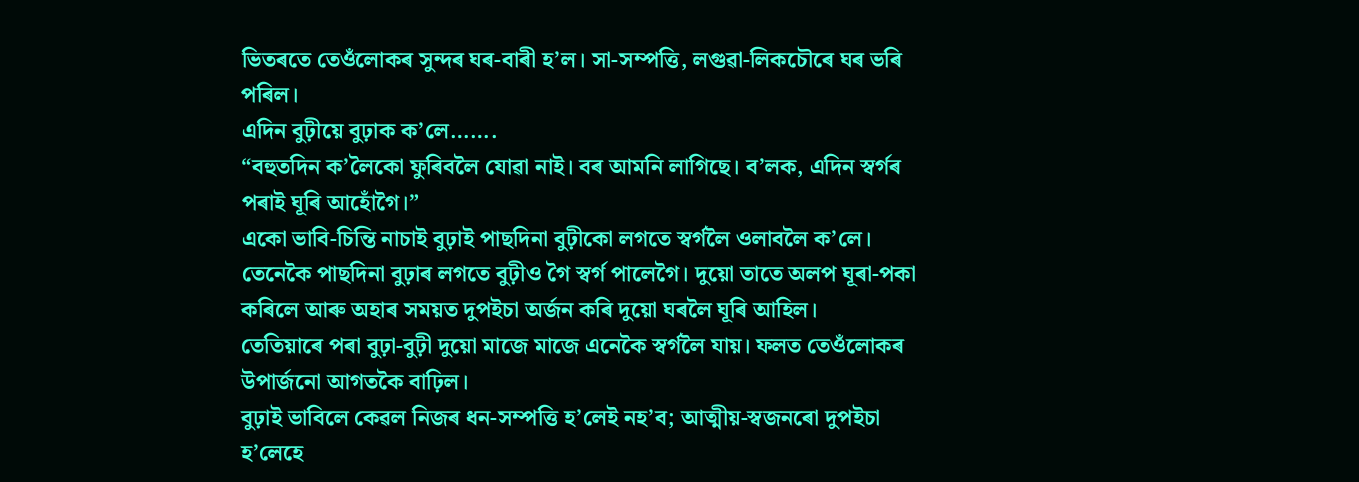ভিতৰতে তেওঁলোকৰ সুন্দৰ ঘৰ-বাৰী হ’ল। সা-সম্পত্তি, লগুৱা-লিকচৌৰে ঘৰ ভৰি পৰিল।
এদিন বুঢ়ীয়ে বুঢ়াক ক’লে…….
“বহুতদিন ক’লৈকো ফুৰিবলৈ যোৱা নাই। বৰ আমনি লাগিছে। ব’লক, এদিন স্বৰ্গৰ পৰাই ঘূৰি আহোঁগৈ।”
একো ভাবি-চিন্তি নাচাই বুঢ়াই পাছদিনা বুঢ়ীকো লগতে স্বৰ্গলৈ ওলাবলৈ ক’লে। তেনেকৈ পাছদিনা বুঢ়াৰ লগতে বুঢ়ীও গৈ স্বৰ্গ পালেগৈ। দুয়ো তাতে অলপ ঘূৰা-পকা কৰিলে আৰু অহাৰ সময়ত দুপইচা অৰ্জন কৰি দুয়ো ঘৰলৈ ঘূৰি আহিল।
তেতিয়াৰে পৰা বুঢ়া-বুঢ়ী দুয়ো মাজে মাজে এনেকৈ স্বৰ্গলৈ যায়। ফলত তেওঁলোকৰ উপাৰ্জনো আগতকৈ বাঢ়িল।
বুঢ়াই ভাবিলে কেৱল নিজৰ ধন-সম্পত্তি হ’লেই নহ’ব; আত্মীয়-স্বজনৰো দুপইচা হ’লেহে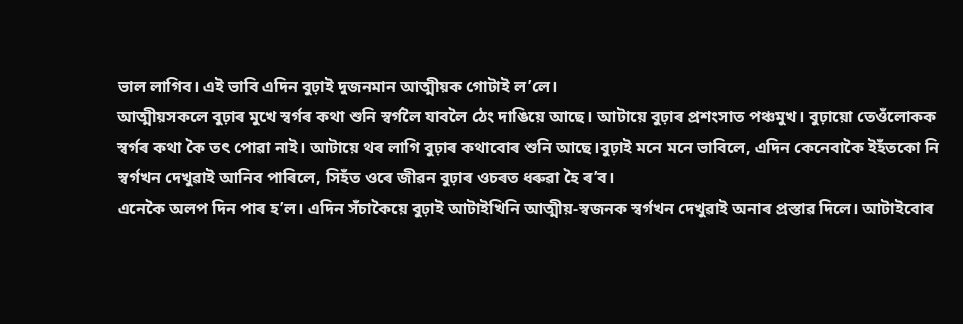ভাল লাগিব। এই ভাবি এদিন বুঢ়াই দুজনমান আত্মীয়ক গোটাই ল’লে।
আত্মীয়সকলে বুঢ়াৰ মুখে স্বৰ্গৰ কথা শুনি স্বৰ্গলৈ যাবলৈ ঠেং দাঙিয়ে আছে। আটায়ে বুঢ়াৰ প্ৰশংসাত পঞ্চমুখ। বুঢ়ায়ো তেওঁলোকক স্বৰ্গৰ কথা কৈ তৎ পোৱা নাই। আটায়ে থৰ লাগি বুঢ়াৰ কথাবোৰ শুনি আছে।বুঢ়াই মনে মনে ভাবিলে, এদিন কেনেবাকৈ ইহঁতকো নি স্বৰ্গখন দেখুৱাই আনিব পাৰিলে, সিহঁত ওৰে জীৱন বুঢ়াৰ ওচৰত ধৰুৱা হৈ ৰ’ব।
এনেকৈ অলপ দিন পাৰ হ’ল। এদিন সঁচাকৈয়ে বুঢ়াই আটাইখিনি আত্মীয়-স্বজনক স্বৰ্গখন দেখুৱাই অনাৰ প্ৰস্তাৱ দিলে। আটাইবোৰ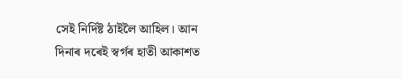সেই নিৰ্দিষ্ট ঠাইলৈ আহিল। আন দিনাৰ দৰেই স্বৰ্গৰ হাতী আকাশত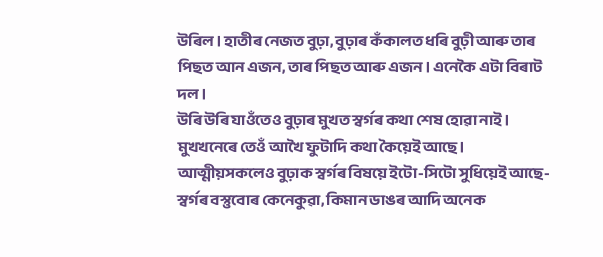উৰিল। হাতীৰ নেজত বুঢ়া, বুঢ়াৰ কঁকালত ধৰি বুঢ়ী আৰু তাৰ পিছত আন এজন, তাৰ পিছত আৰু এজন। এনেকৈ এটা বিৰাট দল।
উৰি উৰি যাওঁতেও বুঢ়াৰ মুখত স্বৰ্গৰ কথা শেষ হোৱা নাই। মুখখনেৰে তেওঁ আখৈ ফুটাদি কথা কৈয়েই আছে। আত্মীয়সকলেও বুঢ়াক স্বৰ্গৰ বিষয়ে ইটো-সিটো সুধিয়েই আছে- স্বৰ্গৰ বস্তুবোৰ কেনেকুৱা, কিমান ডাঙৰ আদি অনেক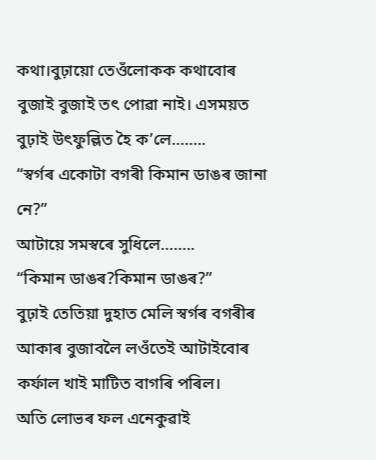কথা।বুঢ়ায়ো তেওঁলোকক কথাবোৰ বুজাই বুজাই তৎ পোৱা নাই। এসময়ত বুঢ়াই উৎফুল্লিত হৈ ক’লে……..
“স্বৰ্গৰ একোটা বগৰী কিমান ডাঙৰ জানা নে?”
আটায়ে সমস্বৰে সুধিলে……..
“কিমান ডাঙৰ?কিমান ডাঙৰ?”
বুঢ়াই তেতিয়া দুহাত মেলি স্বৰ্গৰ বগৰীৰ আকাৰ বুজাবলৈ লওঁতেই আটাইবোৰ কৰ্ফাল খাই মাটিত বাগৰি পৰিল।
অতি লোভৰ ফল এনেকুৱাই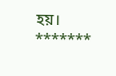হয়।
*******